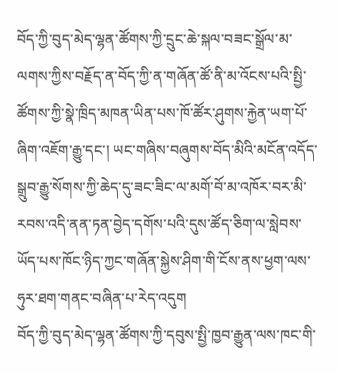བོད་ཀྱི་བུད་མེད་ལྷན་ཚོགས་ཀྱི་དྲུང་ཆེ་སྐལ་བཟང་སྒྲོལ་མ་ལགས་ཀྱིས་བརྗོད་ན་བོད་ཀྱི་ན་གཞོན་ཚོ་ནི་མ་འོངས་པའི་སྤྱི་ཚོགས་ཀྱི་སྣེ་ཁྲིད་མཁན་ཡིན་པས་ཁོ་ཚོར་ཤུགས་རྐྱེན་ཡག་པོ་ཞིག་འཇོག་རྒྱུ་དང་། ཡང་གཞིས་བཞུགས་བོད་མིའི་མངོན་འདོད་སྒྲུབ་རྒྱུ་སོགས་ཀྱི་ཆེད་དུ་ཟང་ཟིང་ལ་མགོ་བོ་མ་འཁོར་བར་མི་རབས་འདི་ནན་ཏན་བྱེད་དགོས་པའི་དུས་ཚོད་ཅིག་ལ་སླེབས་ཡོད་པས་ཁོང་ཉིད་ཀྱང་གཞོན་སྐྱེས་ཤིག་གི་ངོས་ནས་ཕྱག་ལས་ཧུར་ཐག་གནང་བཞིན་པ་རེད་འདུག
བོད་ཀྱི་བུད་མེད་ལྷན་ཚོགས་ཀྱི་དབུས་སྤྱི་ཁྱབ་རྒྱུན་ལས་ཁང་གི་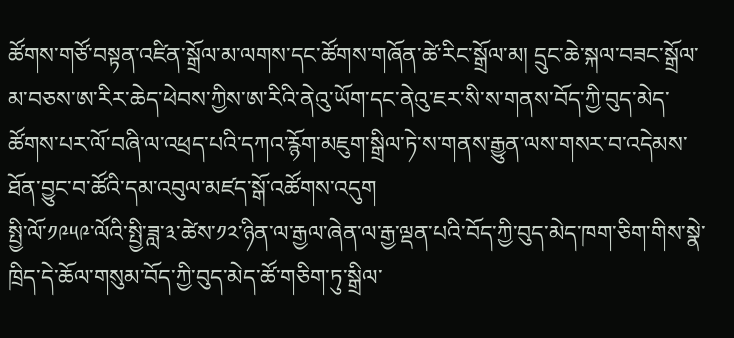ཚོགས་གཙོ་བསྟན་འཛིན་སྒྲོལ་མ་ལགས་དང་ཚོགས་གཞོན་ཚེ་རིང་སྒྲོལ་མ། དྲུང་ཆེ་སྐལ་བཟང་སྒྲོལ་མ་བཅས་ཨ་རིར་ཆེད་ཕེབས་ཀྱིས་ཨ་རིའི་ནེའུ་ཡོག་དང་ནེའུ་ཇར་སི་ས་གནས་བོད་ཀྱི་བུད་མེད་ཚོགས་པར་ལོ་བཞི་ལ་འཕྲད་པའི་དཀའ་རྙོག་མཇུག་སྒྲིལ་ཏེ་ས་གནས་རྒྱུན་ལས་གསར་བ་འདེམས་ཐོན་བྱུང་བ་ཚོའི་དམ་འབུལ་མཛད་སྒོ་འཚོགས་འདུག
སྤྱི་ལོ་༡༩༥༩་ལོའི་སྤྱི་ཟླ་༣་ཚེས་༡༢་ཉིན་ལ་རྒྱལ་ཞེན་ལ་རྒྱ་ལྡན་པའི་བོད་ཀྱི་བུད་མེད་ཁག་ཅིག་གིས་སྣེ་ཁྲིད་དེ་ཆོལ་གསུམ་བོད་ཀྱི་བུད་མེད་ཚོ་གཅིག་ཏུ་སྒྲིལ་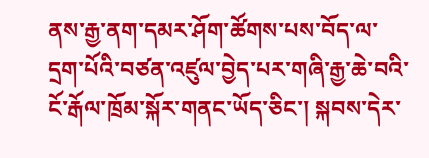ནས་རྒྱ་ནག་དམར་ཤོག་ཚོགས་པས་བོད་ལ་དྲག་པོའི་བཙན་འཛུལ་བྱེད་པར་གཞི་རྒྱ་ཆེ་བའི་ངོ་རྒོལ་ཁྲོམ་སྐོར་གནང་ཡོད་ཅིང་། སྐབས་དེར་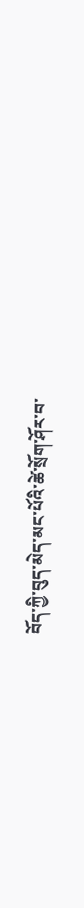བོད་ཀྱི་བུད་མེད་མང་པོའི་ཚེ་སྲོག་ཤོར་བ་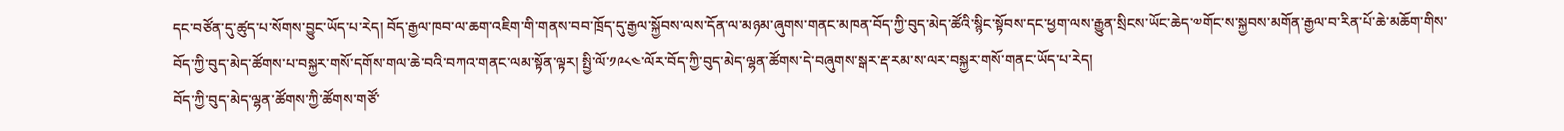དང་བཙོན་དུ་ཚུད་པ་སོགས་བྱུང་ཡོད་པ་རེད། བོད་རྒྱལ་ཁབ་ལ་ཆག་འཇིག་གི་གནས་བབ་ཁྲོད་དུ་རྒྱལ་སྐྱོབས་ལས་དོན་ལ་མཉམ་ཞུགས་གནང་མཁན་བོད་ཀྱི་བུད་མེད་ཚོའི་སྙིང་སྟོབས་དང་ཕྱག་ལས་རྒྱུན་སྲིངས་ཡོང་ཆེད་༧གོང་ས་སྐྱབས་མགོན་རྒྱལ་བ་རིན་པོ་ཆེ་མཆོག་གིས་བོད་ཀྱི་བུད་མེད་ཚོགས་པ་བསྐྱར་གསོ་དགོས་གལ་ཆེ་བའི་བཀའ་གནང་ལམ་སྟོན་ལྟར། སྤྱི་ལོ་༡༩༨༤་ལོར་བོད་ཀྱི་བུད་མེད་ལྷན་ཚོགས་དེ་བཞུགས་སྒར་རྡ་རམ་ས་ལར་བསྐྱར་གསོ་གནང་ཡོད་པ་རེད།
བོད་ཀྱི་བུད་མེད་ལྷན་ཚོགས་ཀྱི་ཚོགས་གཙོ་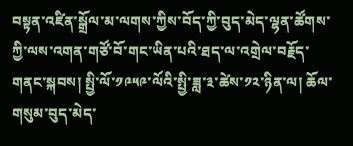བསྟན་འཛིན་སྒྲོལ་མ་ལགས་ཀྱིས་བོད་ཀྱི་བུད་མེད་ལྷན་ཚོགས་ཀྱི་ལས་འགན་གཙོ་བོ་གང་ཡིན་པའི་ཐད་ལ་འགྲེལ་བརྗོད་གནང་སྐབས། སྤྱི་ལོ་༡༩༥༩་ལོའི་སྤྱི་ཟླ་༣་ཚེས་༡༢་ཉིན་ལ། ཆོལ་གསུམ་བུད་མེད་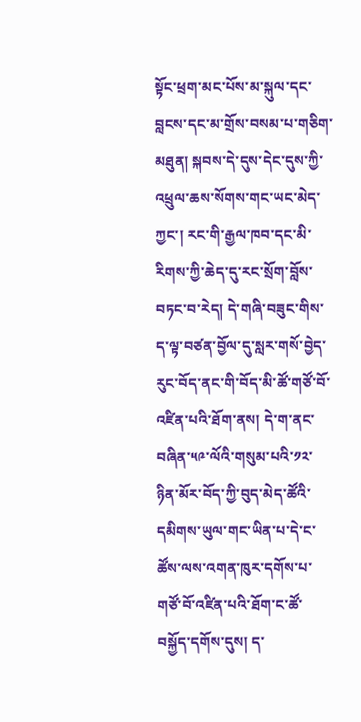སྟོང་ཕྲག་མང་པོས་མ་སྐུལ་དང་བླངས་དང་མ་གྲོས་བསམ་པ་གཅིག་མཐུན། སྐབས་དེ་དུས་དེང་དུས་ཀྱི་འཕྲུལ་ཆས་སོགས་གང་ཡང་མེད་ཀྱང་། རང་གི་རྒྱལ་ཁབ་དང་མི་རིགས་ཀྱི་ཆེད་དུ་རང་སྲོག་བློས་བཏང་བ་རེད། དེ་གཞི་བཟུང་གིས་ད་ལྟ་བཙན་བྱོལ་དུ་སླར་གསོ་བྱེད་རུང་བོད་ནང་གི་བོད་མི་ཚོ་གཙོ་བོ་འཛིན་པའི་ཐོག་ནས། དེ་ག་ནང་བཞིན་༥༩་ལོའི་གསུམ་པའི་༡༢་ཉིན་མོར་བོད་ཀྱི་བུད་མེད་ཚོའི་དམིགས་ཡུལ་གང་ཡིན་པ་དེ་ང་ཚོས་ལས་འགན་ཁུར་དགོས་པ་གཙོ་བོ་འཛིན་པའི་ཐོག་ང་ཚོ་བསྐྱོད་དགོས་དུས། ད་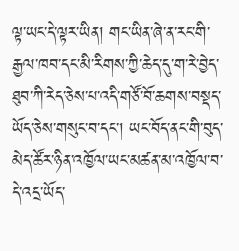ལྟ་ཡང་དེ་ལྟར་ཡིན། གང་ཡིན་ཞེ་ན་རང་གི་རྒྱལ་ཁབ་དང་མི་རིགས་ཀྱི་ཆེད་དུ་ག་རེ་བྱེད་ཐུབ་ཀི་རེད་ཅེས་པ་འདི་གཙོ་བོ་ཆགས་བསྡད་ཡོད་ཅེས་གསུང་བ་དང་། ཡང་བོད་ནང་གི་བུད་མེད་ཚོར་ཉིན་འཁྱོལ་ཡང་མཚན་མ་འཁྱོལ་བ་དེ་འདྲ་ཡོད་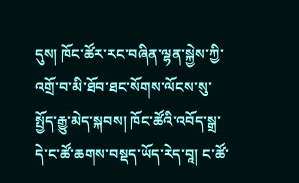དུས། ཁོང་ཚོར་རང་བཞིན་ལྷན་སྐྱེས་ཀྱི་འགྲོ་བ་མི་ཐོབ་ཐང་སོགས་ལོངས་སུ་སྤྱོད་རྒྱུ་མེད་སྐབས། ཁོང་ཚོའི་འབོད་སྒྲ་དེ་ང་ཚོ་ཆགས་བསྡད་ཡོད་རེད་བཱ། ང་ཚོ་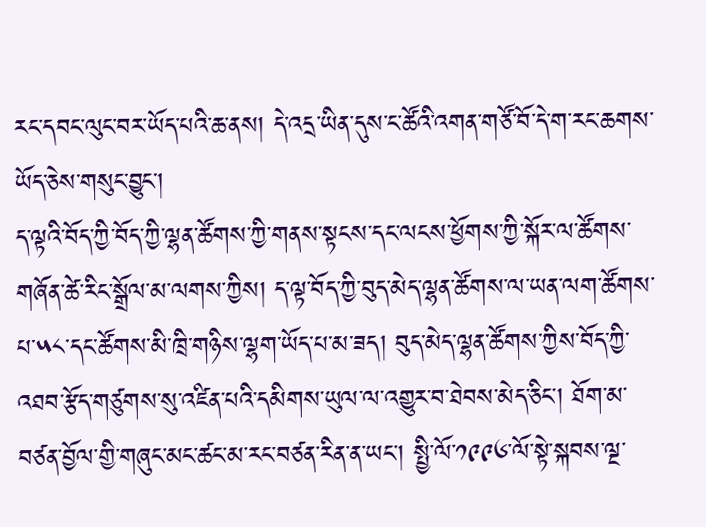རང་དབང་ལུང་བར་ཡོད་པའི་ཆ་ནས། དེ་འདྲ་ཡིན་དུས་ང་ཚོའི་འགན་གཙོ་བོ་དེ་ག་རང་ཆགས་ཡོད་ཅེས་གསུང་བྱུང་།
ད་ལྟའི་བོད་ཀྱི་བོད་ཀྱི་ལྷན་ཚོགས་ཀྱི་གནས་སྟངས་དང་ལངས་ཕྱོགས་ཀྱི་སྐོར་ལ་ཚོགས་གཞོན་ཚེ་རིང་སྒྲོལ་མ་ལགས་ཀྱིས། ད་ལྟ་བོད་ཀྱི་བུད་མེད་ལྷན་ཚོགས་ལ་ཡན་ལག་ཚོགས་པ་༥༨་དང་ཚོགས་མི་ཁྲི་གཉིས་ལྷག་ཡོད་པ་མ་ཟད། བུད་མེད་ལྷན་ཚོགས་ཀྱིས་བོད་ཀྱི་འཐབ་རྩོད་གཙུགས་སུ་འཛིན་པའི་དམིགས་ཡུལ་ལ་འགྱུར་བ་ཐེབས་མེད་ཅིང་། ཐོག་མ་བཙན་བྱོལ་གྱི་གཞུང་མང་ཚང་མ་རང་བཙན་རིན་ན་ཡང་། སྤྱི་ལོ་༡༩༩༦་ལོ་སྟེ་སྐབས་ལྔ་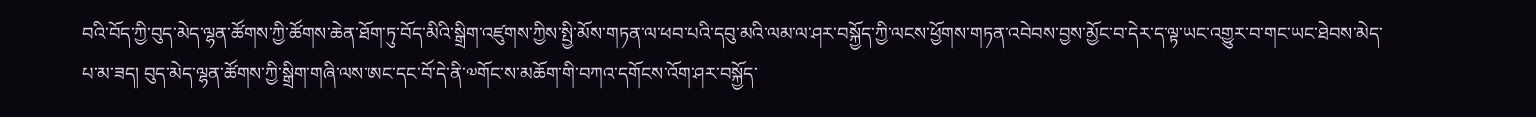བའི་བོད་ཀྱི་བུད་མེད་ལྷན་ཚོགས་ཀྱི་ཚོགས་ཆེན་ཐོག་ཏུ་བོད་མིའི་སྒྲིག་འཛུགས་ཀྱིས་སྤྱི་མོས་གཏན་ལ་ཕབ་པའི་དབུ་མའི་ལམ་ལ་ཤར་བསྐྱོད་ཀྱི་ལངས་ཕྱོགས་གཏན་འབེབས་བྱས་མྱོང་བ་དེར་ད་ལྟ་ཡང་འགྱུར་བ་གང་ཡང་ཐེབས་མེད་པ་མ་ཟད། བུད་མེད་ལྷན་ཚོགས་ཀྱི་སྒྲིག་གཞི་ལས་ཨང་དང་བོ་དེ་ནི་༧གོང་ས་མཆོག་གི་བཀའ་དགོངས་འོག་ཤར་བསྐྱོད་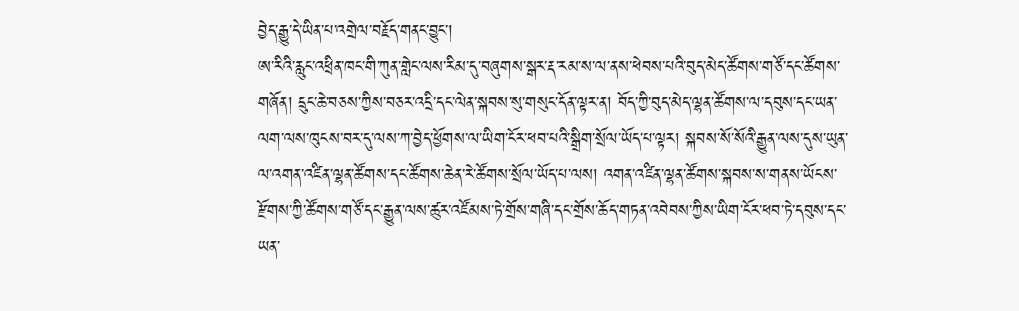བྱེད་རྒྱུ་དེ་ཡིན་པ་འགྲེལ་བརྗོད་གནང་བྱུང་།
ཨ་རིའི་རླུང་འཕྲིན་ཁང་གི་ཀུན་གླེང་ལས་རིམ་དུ་བཞུགས་སྒར་རྡ་རམ་ས་ལ་ནས་ཕེབས་པའི་བུད་མེད་ཚོགས་གཙོ་དང་ཚོགས་གཞོན། དྲུང་ཆེ་བཅས་ཀྱིས་བཅར་འདྲི་དང་ལེན་སྐབས་སུ་གསུང་དོན་ལྟར་ན། བོད་ཀྱི་བུད་མེད་ལྷན་ཚོགས་ལ་དབུས་དང་ཡན་ལག་ལས་ཁུངས་བར་དུ་ལས་ཀ་བྱེད་ཕྱོགས་ལ་ཡིག་ངོར་ཕབ་པའི་སྒྲིག་སྲོལ་ཡོད་པ་ལྟར། སྐབས་སོ་སོའི་རྒྱུན་ལས་དུས་ཡུན་ལ་འགན་འཛིན་ལྷན་ཚོགས་དང་ཚོགས་ཆེན་རེ་ཚོགས་སྲོལ་ཡོད་པ་ལས། འགན་འཛིན་ལྷན་ཚོགས་སྐབས་ས་གནས་ཡོངས་རྫོགས་ཀྱི་ཚོགས་གཙོ་དང་རྒྱུན་ལས་ཚུར་འཛོམས་ཏེ་གྲོས་གཞི་དང་གྲོས་ཆོད་གཏན་འབེབས་ཀྱིས་ཡིག་ངོར་ཕབ་ཏེ་དབུས་དང་ཡན་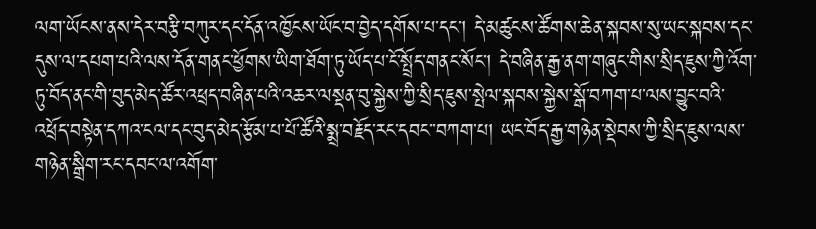ལག་ཡོངས་ནས་དེར་བརྩི་བཀུར་དང་དོན་འཁྱོངས་ཡོང་བ་བྱེད་དགོས་པ་དང་། དེ་མཚུངས་ཚོགས་ཆེན་སྐབས་སུ་ཡང་སྐབས་དང་དུས་ལ་དཔག་པའི་ལས་དོན་གནང་ཕྱོགས་ཡིག་ཐོག་ཏུ་ཡོད་པ་ངོ་སྤྲོད་གནང་སོང་། དེ་བཞིན་རྒྱ་ནག་གཞུང་གིས་སྲིད་ཇུས་ཀྱི་འོག་ཏུ་བོད་ནང་གི་བུད་མེད་ཚོར་འཕྲད་བཞིན་པའི་འཆར་ལསྡན་བུ་སྐྱེས་ཀྱི་སྲིད་ཇུས་སྤེལ་སྐབས་སྐྱེས་སྒོ་བཀག་པ་ལས་བྱུང་བའི་འཕྲོད་བསྟེན་དཀའ་ངལ་དང་བུད་མེད་རྩོམ་པ་པོ་ཚོའི་སྨྲ་བརྗོད་རང་དབང་་བཀག་པ། ཡང་བོད་རྒྱ་གཉེན་སྡེབས་ཀྱི་སྲིད་ཇུས་ལས་གཉེན་སྒྲིག་རང་དབང་ལ་འགོག་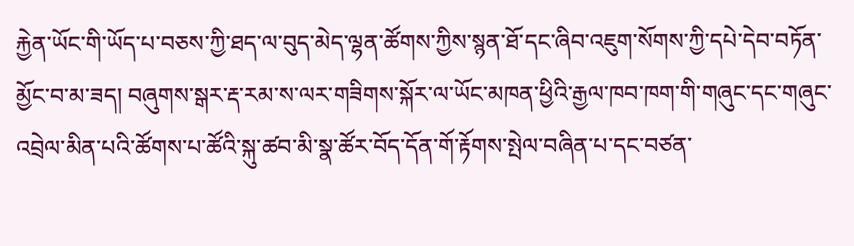རྐྱེན་ཡོང་གི་ཡོད་པ་བཅས་ཀྱི་ཐད་ལ་བུད་མེད་ལྷན་ཚོགས་ཀྱིས་སྙན་ཐོ་དང་ཞིབ་འཇུག་སོགས་ཀྱི་དཔེ་དེབ་བཏོན་མྱོང་བ་མ་ཟད། བཞུགས་སྒར་རྡ་རམ་ས་ལར་གཟིགས་སྐོར་ལ་ཡོང་མཁན་ཕྱིའི་རྒྱལ་ཁབ་ཁག་གི་གཞུང་དང་གཞུང་འབྲེལ་མིན་པའི་ཚོགས་པ་ཚོའི་སྐུ་ཚབ་མི་སྣ་ཚོར་བོད་དོན་གོ་རྟོགས་སྤེལ་བཞིན་པ་དང་བཙན་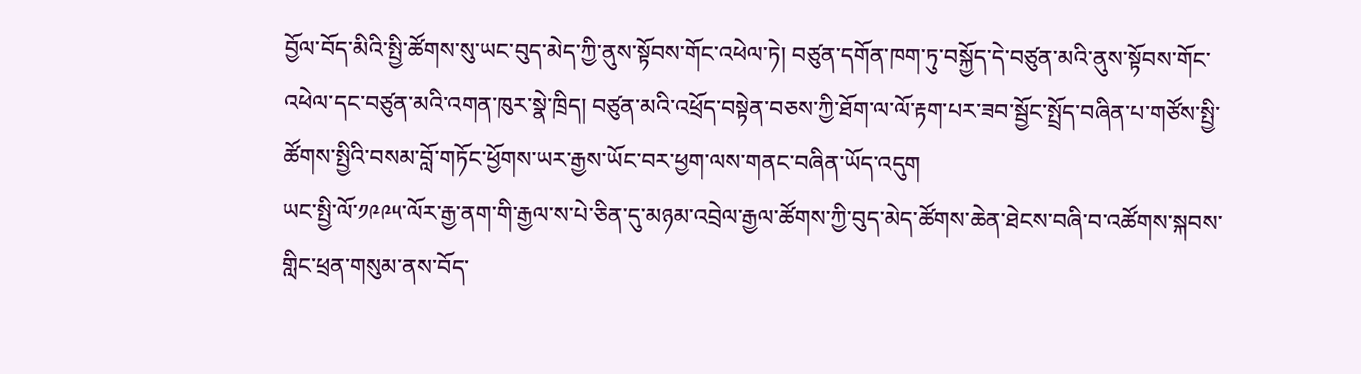བྱོལ་བོད་མིའི་སྤྱི་ཚོགས་སུ་ཡང་བུད་མེད་ཀྱི་ནུས་སྟོབས་གོང་འཕེལ་ཏེ། བཙུན་དགོན་ཁག་ཏུ་བསྐྱོད་དེ་བཙུན་མའི་ནུས་སྟོབས་གོང་འཕེལ་དང་བཙུན་མའི་འགན་ཁུར་སྣེ་ཁྲིད། བཙུན་མའི་འཕྲོད་བསྟེན་བཅས་ཀྱི་ཐོག་ལ་ལོ་རྟག་པར་ཟབ་སྦྱོང་སྤྲོད་བཞིན་པ་གཙོས་སྤྱི་ཚོགས་སྤྱིའི་བསམ་བློ་གཏོང་ཕྱོགས་ཡར་རྒྱས་ཡོང་བར་ཕྱག་ལས་གནང་བཞིན་ཡོད་འདུག
ཡང་སྤྱི་ལོ་༡༩༩༥་ལོར་རྒྱ་ནག་གི་རྒྱལ་ས་པེ་ཅིན་དུ་མཉམ་འབྲེལ་རྒྱལ་ཚོགས་ཀྱི་བུད་མེད་ཚོགས་ཆེན་ཐེངས་བཞི་བ་འཚོགས་སྐབས་གླིང་ཕྲན་གསུམ་ནས་བོད་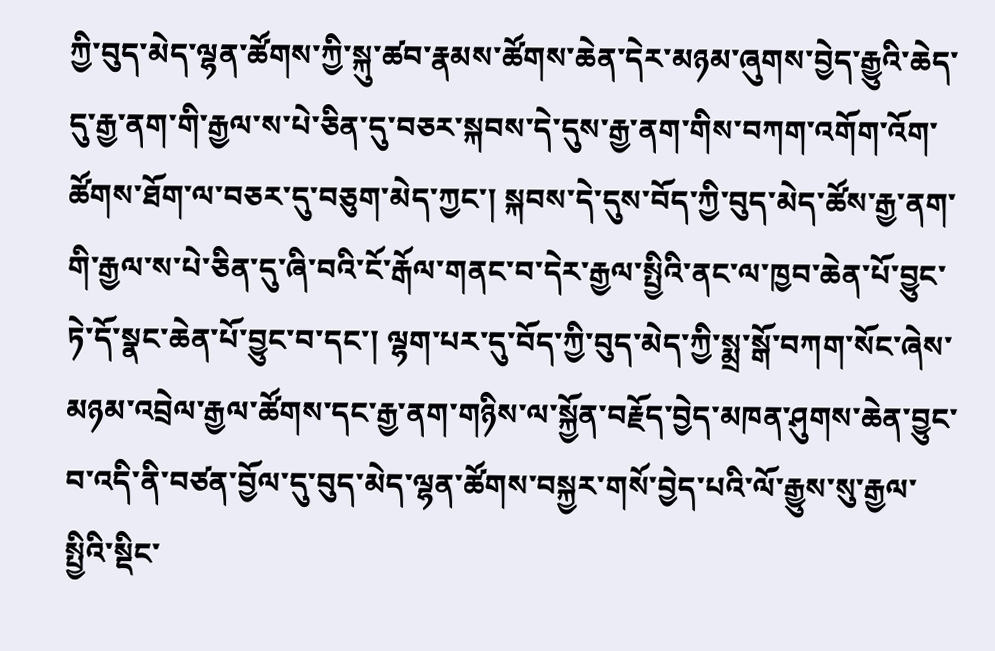ཀྱི་བུད་མེད་ལྷན་ཚོགས་ཀྱི་སྐུ་ཚབ་རྣམས་ཚོགས་ཆེན་དེར་མཉམ་ཞུགས་བྱེད་རྒྱུའི་ཆེད་དུ་རྒྱ་ནག་གི་རྒྱལ་ས་པེ་ཅིན་དུ་བཅར་སྐབས་དེ་དུས་རྒྱ་ནག་གིས་བཀག་འགོག་འོག་ཚོགས་ཐོག་ལ་བཅར་དུ་བཅུག་མེད་ཀྱང་། སྐབས་དེ་དུས་བོད་ཀྱི་བུད་མེད་ཚོས་རྒྱ་ནག་གི་རྒྱལ་ས་པེ་ཅིན་དུ་ཞི་བའི་ངོ་རྒོལ་གནང་བ་དེར་རྒྱལ་སྤྱིའི་ནང་ལ་ཁྱབ་ཆེན་པོ་བྱུང་ཏེ་དོ་སྣང་ཆེན་པོ་བྱུང་བ་དང་། ལྷག་པར་དུ་བོད་ཀྱི་བུད་མེད་ཀྱི་སྨྲ་སྒོ་བཀག་སོང་ཞེས་མཉམ་འབྲེལ་རྒྱལ་ཚོགས་དང་རྒྱ་ནག་གཉིས་ལ་སྐྱོན་བརྗོད་བྱེད་མཁན་ཤུགས་ཆེན་བྱུང་བ་འདི་ནི་བཙན་བྱོལ་དུ་བུད་མེད་ལྷན་ཚོགས་བསྐྱར་གསོ་བྱེད་པའི་ལོ་རྒྱུས་སུ་རྒྱལ་སྤྱིའི་སྡིང་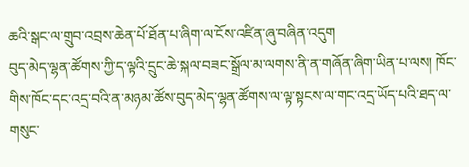ཆའི་སྒང་ལ་གྲུབ་འབྲས་ཆེན་པོ་ཐོན་པ་ཞིག་ལ་ངོས་འཛིན་ཞུ་བཞིན་འདུག
བུད་མེད་ལྷན་ཚོགས་ཀྱི་ད་ལྟའི་དྲུང་ཆེ་སྐལ་བཟང་སྒྲོལ་མ་ལགས་ནི་ན་གཞོན་ཞིག་ཡིན་པ་ལས། ཁོང་གིས་ཁོང་དང་འདྲ་བའི་ན་མཉམ་ཚོས་བུད་མེད་ལྷན་ཚོགས་ལ་ལྟ་སྟངས་ལ་གང་འདྲ་ཡོད་པའི་ཐད་ལ་གསུང་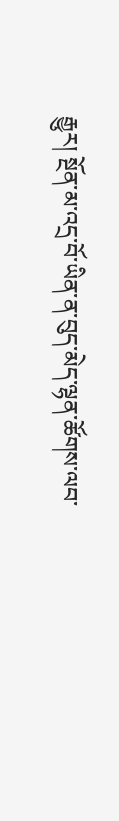རྒྱུར། སྔོན་མ་འདྲ་བོ་ཡིན་ན་བུད་མེད་ལྷན་ཚོགས་ལབ་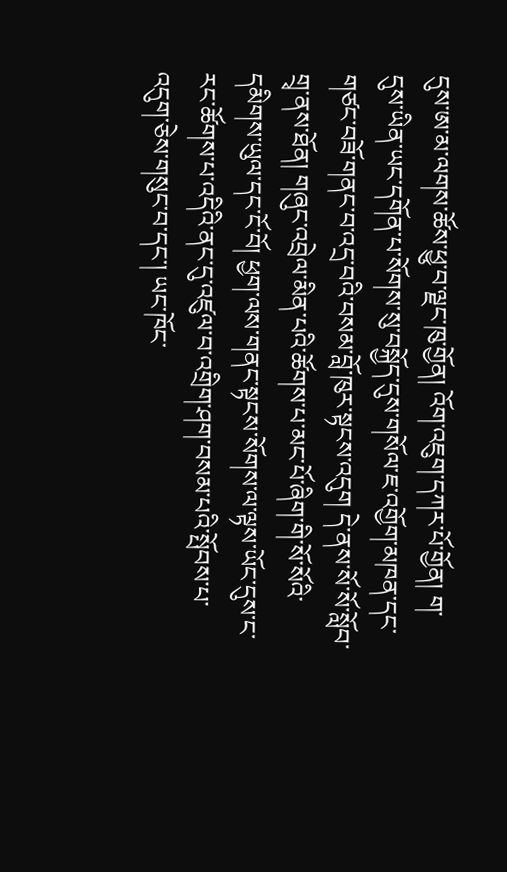དུས་ཨ་མ་ལགས་ཚོས་ཕྱུ་བ་ལྗང་ཁུ་གྱོན། འོག་འཇུག་དཀར་པོ་གྱོན། ག་དུས་ཡིན་ཡང་དགོན་པ་སོགས་སུ་བསྐྱོད་དུས་གསོལ་ཇ་འགྱོག་མཁན་དང་གཙང་བཟོ་གནང་བ་འདྲ་བའི་བསམ་བློ་ཁུར་སྟངས་འདུག དེ་ནས་སོ་སོ་སློབ་གྲྭ་ནས་ཐོན། གཞུང་འབྲེལ་མིན་པའི་ཚོགས་པ་མང་པོ་ཞིག་གི་སོ་སོའི་དམིགས་ཡུལ་དང་ངོ་བོ། ཕྱག་ལས་གནང་སྟངས་སོགས་ལ་ལྟས་ཡོང་དུས་ང་རང་ཚོགས་པ་འདིའི་ནང་དུ་འཛུལ་བ་འགྲིག་ཤག་བསམ་པའི་སྤོབས་པ་འདུག་ཅེས་གསུང་བ་དང་། ཡང་ཁོང་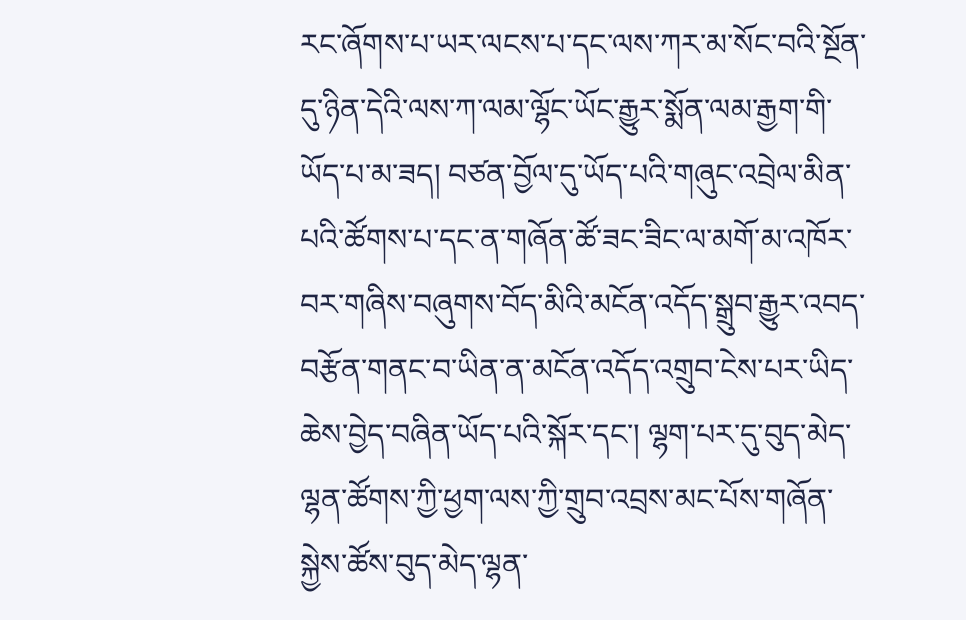རང་ཞོགས་པ་ཡར་ལངས་པ་དང་ལས་ཀར་མ་སོང་བའི་སྔོན་དུ་ཉིན་དེའི་ལས་ཀ་ལམ་ལྷོང་ཡོང་རྒྱུར་སྨོན་ལམ་རྒྱག་གི་ཡོད་པ་མ་ཟད། བཙན་བྱོལ་དུ་ཡོད་པའི་གཞུང་འབྲེལ་མིན་པའི་ཚོགས་པ་དང་ན་གཞོན་ཚོ་ཟང་ཟིང་ལ་མགོ་མ་འཁོར་བར་གཞིས་བཞུགས་བོད་མིའི་མངོན་འདོད་སྒྲུབ་རྒྱུར་འབད་བརྩོན་གནང་བ་ཡིན་ན་མངོན་འདོད་འགྲུབ་ངེས་པར་ཡིད་ཆེས་བྱེད་བཞིན་ཡོད་པའི་སྐོར་དང་། ལྷག་པར་དུ་བུད་མེད་ལྷན་ཚོགས་ཀྱི་ཕྱག་ལས་ཀྱི་གྲུབ་འབྲས་མང་པོས་གཞོན་སྐྱེས་ཚོས་བུད་མེད་ལྷན་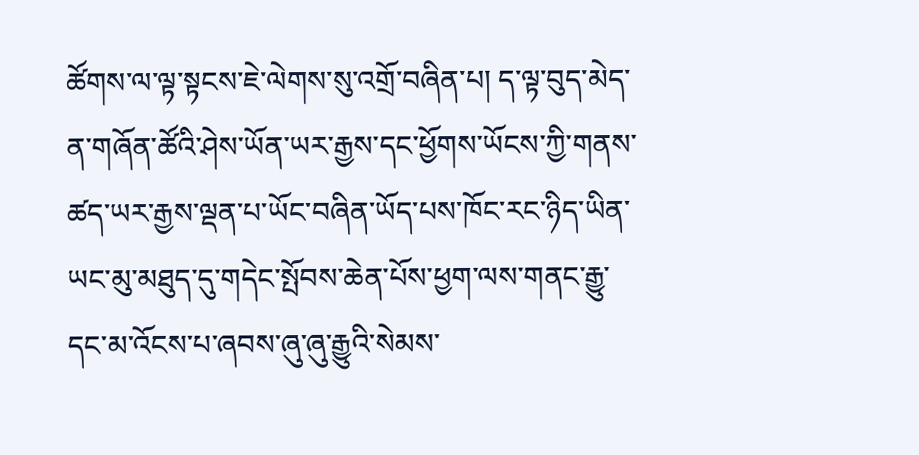ཚོགས་ལ་ལྟ་སྟངས་ཇེ་ལེགས་སུ་འགྲོ་བཞིན་པ། ད་ལྟ་བུད་མེད་ན་གཞོན་ཚོའི་ཤེས་ཡོན་ཡར་རྒྱས་དང་ཕྱོགས་ཡོངས་ཀྱི་གནས་ཚད་ཡར་རྒྱས་ལྡན་པ་ཡོང་བཞིན་ཡོད་པས་ཁོང་རང་ཉིད་ཡིན་ཡང་མུ་མཐུད་དུ་གདེང་སྤོབས་ཆེན་པོས་ཕྱག་ལས་གནང་རྒྱུ་དང་མ་འོངས་པ་ཞབས་ཞུ་ཞུ་རྒྱུའི་སེམས་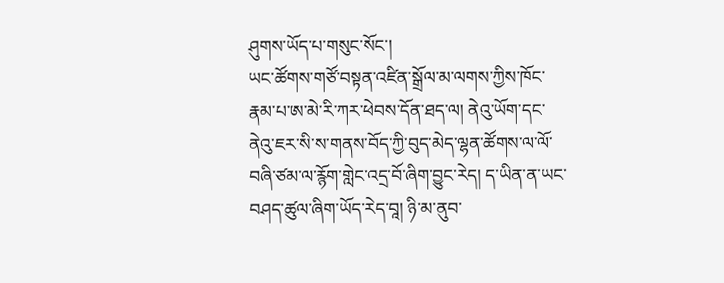ཤུགས་ཡོད་པ་གསུང་སོང་།
ཡང་ཚོགས་གཙོ་བསྟན་འཛིན་སྒྲོལ་མ་ལགས་ཀྱིས་ཁོང་རྣམ་པ་ཨ་མེ་རི་ཀར་ཕེབས་དོན་ཐད་ལ། ནེའུ་ཡོག་དང་ནེའུ་ཇར་སི་ས་གནས་བོད་ཀྱི་བུད་མེད་ལྷན་ཚོགས་ལ་ལོ་བཞི་ཙམ་ལ་རྙོག་གླེང་འདྲ་བོ་ཞིག་བྱུང་རེད། ད་ཡིན་ན་ཡང་བཤད་ཚུལ་ཞིག་ཡོད་རེད་བཱ། ཉི་མ་ནུབ་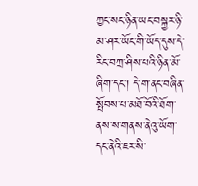ཀྱང་སང་ཉིན་ཡང་བསྐྱར་ཉི་མ་ཤར་ཡོང་གི་ཡོད་དུས་དེ་རིང་བཀྲ་ཤིས་པའི་ཉིན་མོ་ཞིག་དང་། དེ་ག་ནང་བཞིན་སྤོབས་པ་མཐོ་བོའི་ཐོག་ནས་ས་གནས་ནེའུ་ཡོག་དང་ནེའི་ཇར་སི་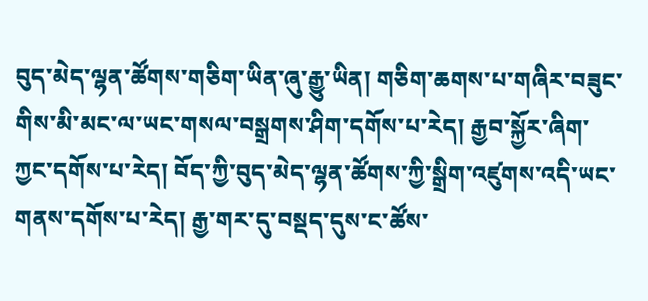བུད་མེད་ལྷན་ཚོགས་གཅིག་ཡིན་ཞུ་རྒྱུ་ཡིན། གཅིག་ཆགས་པ་གཞིར་བཟུང་གིས་མི་མང་ལ་ཡང་གསལ་བསྒྲགས་ཤིག་དགོས་པ་རེད། རྒྱབ་སྐྱོར་ཞིག་ཀྱང་དགོས་པ་རེད། བོད་ཀྱི་བུད་མེད་ལྷན་ཚོགས་ཀྱི་སྒྲིག་འཛུགས་འདི་ཡང་གནས་དགོས་པ་རེད། རྒྱ་གར་དུ་བསྡད་དུས་ང་ཚོས་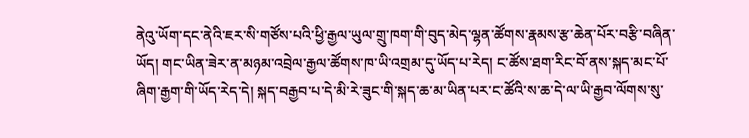ནེའུ་ཡོག་དང་ནེའི་ཇར་སི་གཙོས་པའི་ཕྱི་རྒྱལ་ཡུལ་གྲུ་ཁག་གི་བུད་མེད་ལྷན་ཚོགས་རྣམས་རྩ་ཆེན་པོར་བརྩི་བཞིན་ཡོད། གང་ཡིན་ཟེར་ན་མཉམ་འབྲེལ་རྒྱལ་ཚོགས་ཁ་ཡི་འགྲམ་དུ་ཡོད་པ་རེད། ང་ཚོས་ཐག་རིང་བོ་ནས་སྐད་མང་པོ་ཞིག་རྒྱག་གི་ཡོད་རེད་དེ། སྐད་བརྒྱབ་པ་དེ་མི་རེ་ཟུང་གི་སྐད་ཆ་མ་ཡིན་པར་ང་ཚོའི་ས་ཆ་དེ་ལ་ཡི་རྒྱབ་ལོགས་སུ་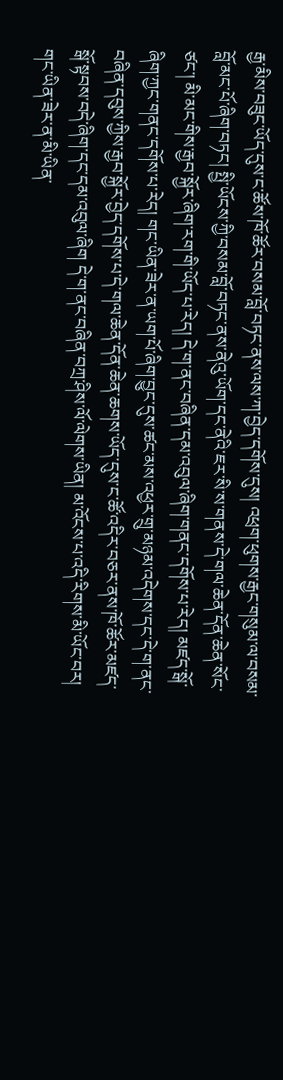རྒྱ་མིས་བཟུང་ཡོད་དུས་ང་ཚོས་ཁོ་ཚོར་བསམ་བློ་བཏང་ནས་ལས་ཀ་བྱེད་དགོས་དུས། འཕྲག་ཕུགས་རྒྱང་གསུམ་ལ་བསམ་བློ་མང་པོ་ཞིག་བཏང། སྤྱི་ཡོངས་ཀྱི་བསམ་བློ་བཏང་ནས་ནེའུ་ཡོག་དང་ནེའི་ཇར་སི་ས་གནས་དེ་གལ་ཆེན་དོན་ཆེན་སོང་ཙང་། མི་མང་གིས་རྒྱབ་སྐྱོར་ཞིག་རག་གི་ཡོད་པ་རེད། དེ་ག་ནང་བཞིན་དམ་འབུལ་ཞིག་གནང་དགོས་པ་རེད། མཛད་སྒོ་ཞིག་ཀྱང་གནང་དགོས་པ་རེད། གང་ཡིན་ཟེར་ན་ཡག་པོ་ཞིག་བྱུང་དུས་ཚང་མས་འཕྱར་གྲུ་མཉམ་འདེགས་དང་དེ་ག་ནང་བཞིན་དབུས་ཀྱིས་རྒྱབ་སྐྱོར་བྱེད་དགོས་པ་དེ་གལ་ཆེན་དོན་ཆེན་ཆགས་ཡོད་དུས་ང་ཚོ་འདིར་བཅར་ནས་ཁོ་ཚོར་མཛད་སྒོ་སྟབས་བདེ་ཞིག་དང་དམ་འབུལ་ཞིག དེ་ག་ནང་བཞིན་བཀྲ་ཤིས་ལོ་ལེགས་ཡིན། མ་འོངས་པ་འདི་རིགས་མི་ཡོང་བར། གང་ཡིན་ཟེར་ན་མི་ཡིན་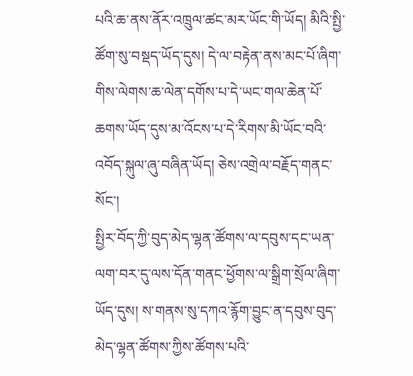པའི་ཆ་ནས་ནོར་འཁྲུལ་ཚང་མར་ཡོང་གི་ཡོད། མིའི་སྤྱི་ཚོག་སུ་བསྡད་ཡོད་དུས། དེ་ལ་བརྟེན་ནས་མང་པོ་ཞིག་གིས་ལེགས་ཆ་ལེན་དགོས་པ་དེ་ཡང་གལ་ཆེན་པོ་ཆགས་ཡོད་དུས་མ་འོངས་པ་དེ་རིགས་མི་ཡོང་བའི་འབོད་སྐུལ་ཞུ་བཞིན་ཡོད། ཅེས་འགྲེལ་བརྗོད་གནང་སོང་།
སྤྱིར་བོད་ཀྱི་བུད་མེད་ལྷན་ཚོགས་ལ་དབུས་དང་ཡན་ལག་བར་དུ་ལས་དོན་གནང་ཕྱོགས་ལ་སྒྲིག་སྲོལ་ཞིག་ཡོད་དུས། ས་གནས་སུ་དཀའ་རྙོག་བྱུང་ན་དབུས་བུད་མེད་ལྷན་ཚོགས་ཀྱིས་ཚོགས་པའི་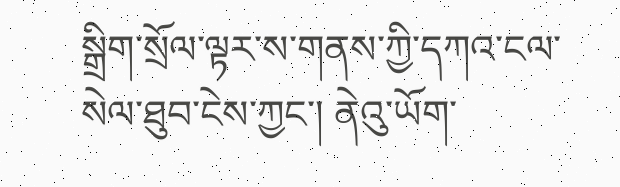སྒྲིག་སྲོལ་ལྟར་ས་གནས་ཀྱི་དཀའ་ངལ་སེལ་ཐུབ་ངེས་ཀྱང་། ནེའུ་ཡོག་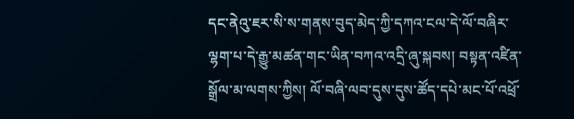དང་ནེའུ་ཇར་སི་ས་གནས་བུད་མེད་ཀྱི་དཀའ་ངལ་དེ་ལོ་བཞིར་ལྷག་པ་དེ་རྒྱུ་མཚན་གང་ཡིན་བཀའ་འདྲི་ཞུ་སྐབས། བསྟན་འཛིན་སྒྲོལ་མ་ལགས་ཀྱིས། ལོ་བཞི་ལབ་དུས་དུས་ཚོད་དཔེ་མང་པོ་འཕྲོ་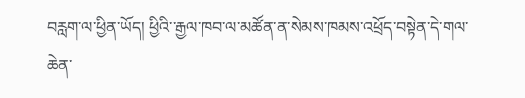བརླག་ལ་ཕྱིན་ཡོད། ཕྱིའི་་རྒྱལ་ཁབ་ལ་མཚོན་ན་སེམས་ཁམས་འཕྲོད་བསྟེན་དེ་གལ་ཆེན་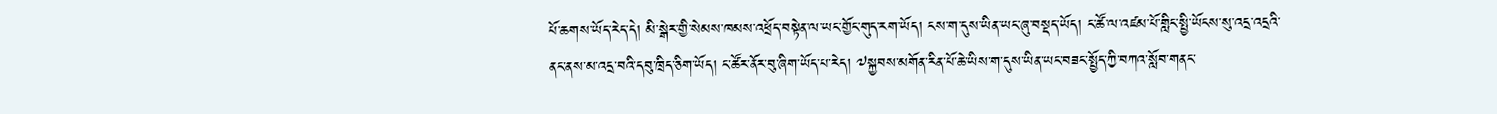པོ་ཆགས་ཡོད་རེད་དེ། མི་སྒེར་གྱི་སེམས་ཁམས་འཕྲོད་བསྟེན་ལ་ཡང་གྱོང་གུད་རག་ཡོད། ངས་ག་དུས་ཡིན་ཡང་ཞུ་བསྡད་ཡོད། ང་ཚོ་ལ་འཛམ་པོ་གླིང་སྤྱི་ཡོངས་སུ་འདྲ་འདྲའི་ནང་ནས་མ་འདྲ་བའི་དབུ་ཁྲིད་ཅིག་ཡོད། ང་ཚོར་ནོར་བུ་ཞིག་ཡོད་པ་རེད། ༧སྐྱབས་མགོན་རིན་པོ་ཆེ་ཡིས་ག་དུས་ཡིན་ཡང་བཟང་སྤྱོད་ཀྱི་བཀའ་སློབ་གནང་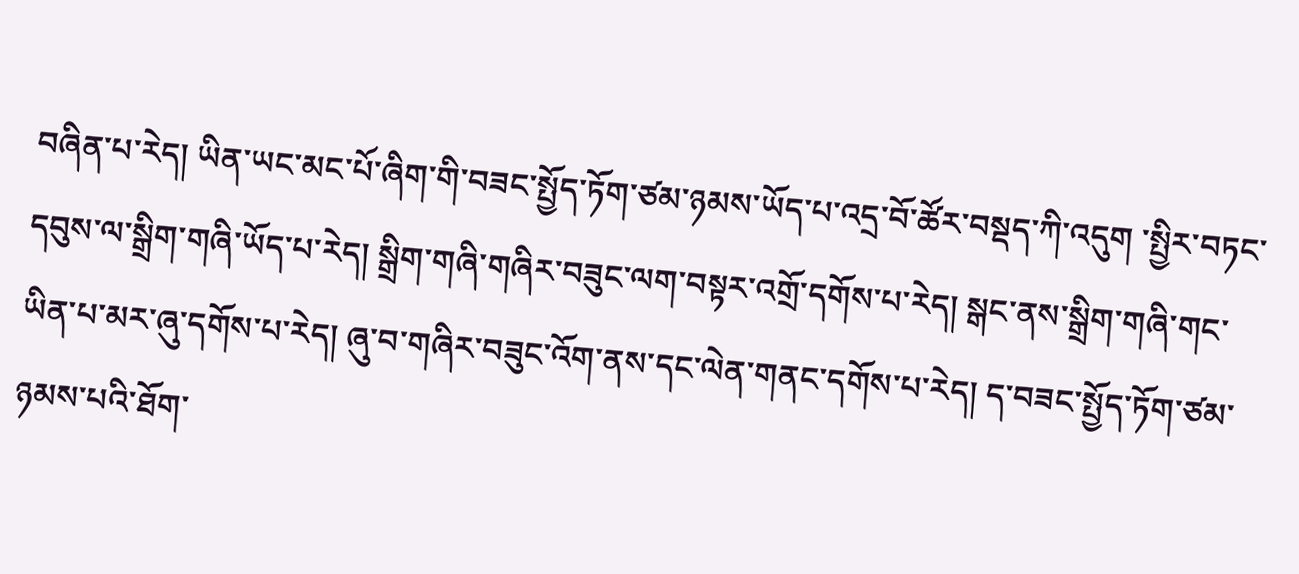བཞིན་པ་རེད། ཡིན་ཡང་མང་པོ་ཞིག་གི་བཟང་སྤྱོད་ཏོག་ཙམ་ཉམས་ཡོད་པ་འདྲ་བོ་ཚོར་བསྡད་ཀི་འདུག ་སྤྱིར་བཏང་དབུས་ལ་སྒྲིག་གཞི་ཡོད་པ་རེད། སྒྲིག་གཞི་གཞིར་བཟུང་ལག་བསྟར་འགྲོ་དགོས་པ་རེད། སྒང་ནས་སྒྲིག་གཞི་གང་ཡིན་པ་མར་ཞུ་དགོས་པ་རེད། ཞུ་བ་གཞིར་བཟུང་འོག་ནས་དང་ལེན་གནང་དགོས་པ་རེད། ད་བཟང་སྤྱོད་ཏོག་ཙམ་ཉམས་པའི་ཐོག་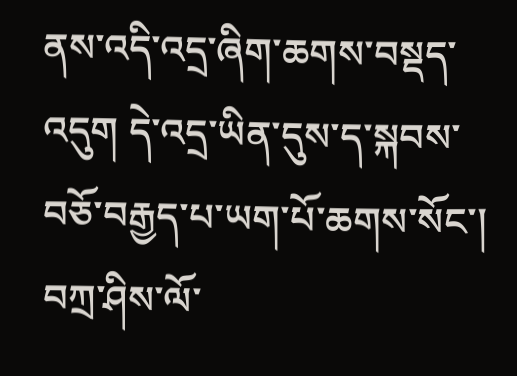ནས་འདི་འདྲ་ཞིག་ཆགས་བསྡད་འདུག དེ་འདྲ་ཡིན་དུས་ད་སྐབས་བཅོ་བརྒྱད་པ་ཡག་པོ་ཆགས་སོང་། བཀྲ་ཤིས་ལོ་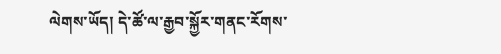ལེགས་ཡོད། དེ་ཚོ་ལ་རྒྱབ་སྐྱོར་གནང་རོགས་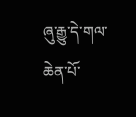ཞུ་རྒྱུ་དེ་གལ་ཆེན་པོ་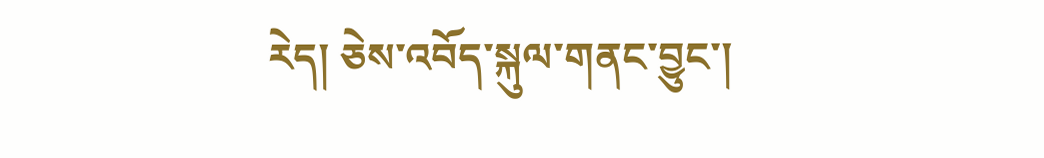རེད། ཅེས་འབོད་སྐུལ་གནང་བྱུང་།